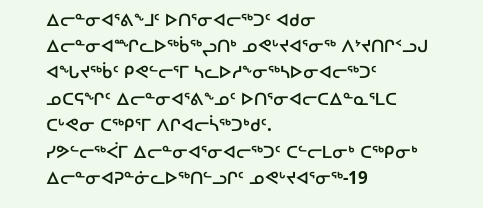ᐃᓕᓐᓂᐊᕐᕕᖕᒧᑦ ᐅᑎᕐᓂᐊᓕᖅᑐᑦ ᐊᑯᓂ ᐃᓕᓐᓂᐊᙱᓚᐅᖅᑳᖅᖢᑎᒃ ᓄᕙᒡᔪᐊᕐᓂᖅ ᐱᔾᔪᑎᒋᑉᓗᒍ
ᐊᖓᔪᖅᑳᑦ ᑭᕙᓪᓕᕐᒥ ᓴᓚᐅᓱᖕᓂᖅᓴᐅᓂᐊᓕᖅᑐᑦ ᓄᑕᕋᖏᑦ ᐃᓕᓐᓂᐊᕐᕕᖕᓄᑦ ᐅᑎᕐᓂᐊᓕᑕᐃᓐᓇᕐᒪᑕ ᑕᒡᕙᓂ ᑕᖅᑭᕐᒥ ᐱᒋᐊᓕᓵᖅᑐᒃᑯᑦ.
ᓯᕗᓪᓕᖅᐹᒥ ᐃᓕᓐᓂᐊᕐᓂᐊᓕᖅᑐᑦ ᑕᓪᓕᒪᓂᒃ ᑕᖅᑭᓂᒃ ᐃᓕᓐᓂᐊᕈᓐᓃᓚᐅᖅᑎᓪᓗᒋᑦ ᓄᕙᒡᔪᐊᕐᓂᖅ-19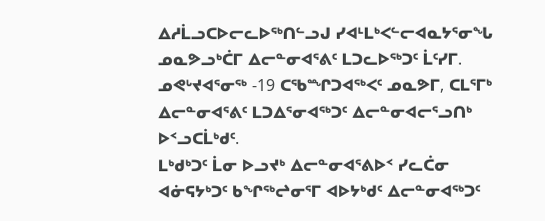ᐃᓱᒫᓗᑕᐅᓕᓚᐅᖅᑎᓪᓗᒍ ᓯᐊᒻᒪᒃᐸᓪᓕᐊᓇᔭᕐᓂᖓ ᓄᓇᕗᓗᒃᑖᒥ ᐃᓕᓐᓂᐊᕐᕕᑦ ᒪᑐᓚᐅᖅᑐᑦ ᒫᑦᓯᒥ.
ᓄᕙᒡᔪᐊᕐᓂᖅ -19 ᑕᖃᙱᑐᐊᖅᐸᑦ ᓄᓇᕗᒥ, ᑕᒪᕐᒥᒃ ᐃᓕᓐᓂᐊᕐᕕᑦ ᒪᑐᐃᕐᓂᐊᖅᑐᑦ ᐃᓕᓐᓂᐊᓕᕐᓗᑎᒃ ᐅᑉᓗᑕᒫᒃᑯᑦ.
ᒪᒃᑯᒃᑐᑦ ᒫᓂ ᐅᓗᔪᒃ ᐃᓕᓐᓂᐊᕐᕕᐅᑉ ᓯᓚᑖᓂ ᐊᓃᕋᔭᒃᑐᑦ ᑲᖏᖅᖠᓂᕐᒥ ᐊᐅᔭᒃᑯᑦ ᐃᓕᓐᓂᐊᖅᑐᑦ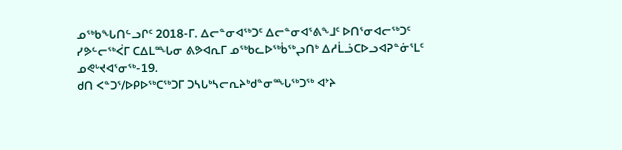ᓄᖅᑲᖓᑎᓪᓗᒋᑦ 2018-ᒥ. ᐃᓕᓐᓂᐊᖅᑐᑦ ᐃᓕᓐᓂᐊᕐᕕᖕᒧᑦ ᐅᑎᕐᓂᐊᓕᖅᑐᑦ ᓯᕗᓪᓕᖅᐹᒥ ᑕᐃᒪᙵᓂ ᕕᕗᐊᕆᒥ ᓄᖅᑲᓚᐅᖅᑳᖅᖢᑎᒃ ᐃᓱᒫᓘᑕᐅᓗᐊᕈᓐᓃᕐᒪᑦ ᓄᕙᒡᔪᐊᕐᓂᖅ-19.
ᑯᑎ ᐸᓐᑐᕐ/ᐅᑭᐅᖅᑕᖅᑐᒥ ᑐᓴᒐᒃᓴᓕᕆᔨᒃᑯᓐᓂᙵᖅᑐᖅ ᐊᔾᔨ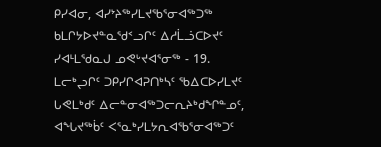ᑭᓯᐊᓂ, ᐊᓯᔾᔨᖅᓯᒪᔪᖃᕐᓂᐊᖅᑐᖅ ᑲᒪᒋᔭᐅᔪᓐᓇᖁᑉᓗᒋᑦ ᐃᓱᒫᓘᑕᐅᔪᑦ ᓯᐊᒻᒪᖁᓇᒍ ᓄᕙᒡᔪᐊᕐᓂᖅ - 19.
ᒪᓕᒃᖢᒋᑦ ᑐᑭᓯᒋᐊᕈᑎᒃᓴᑦ ᖃᐃᑕᐅᓯᒪᔪᑦ ᒐᕙᒪᒃᑯᑦ ᐃᓕᓐᓂᐊᖅᑐᓕᕆᔨᒃᑯᖏᓐᓄᑦ, ᐊᖓᔪᖅᑳᑦ ᐸᕐᓇᒃᓯᒪᔭᕆᐊᖃᕐᓂᐊᖅᑐᑦ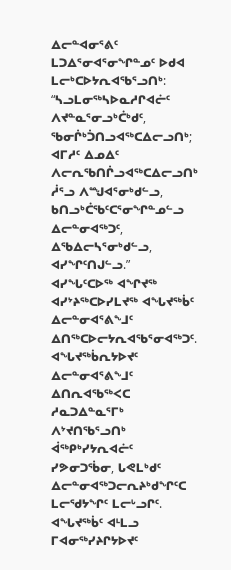ᐃᓕᓐᐊᓂᕐᕕᑦ ᒪᑐᐃᕐᓂᐊᕐᓂᖏᓐᓄᑦ ᐅᑯᐊ ᒪᓕᒃᑕᐅᔭᕆᐊᖃᕐᓗᑎᒃ: “ᓴᓗᒪᓂᖅᓴᐅᓇᓱᒋᐊᓖᑦ ᐱᔪᓐᓇᕐᓂᓗᒃᑖᒃᑯᑦ, ᖃᓂᒌᒃᑑᑎᓗᐊᖅᑕᐃᓕᓗᑎᒃ; ᐊᒥᓱᑦ ᐃᓄᐃᑦ ᐱᓕᕆᖃᑎᒌᓗᐊᖅᑕᐃᓕᓗᑎᒃ ᓲᕐᓗ ᐱᙳᐊᕐᓂᒃᑯᓪᓗ, ᑲᑎᓗᒃᑖᖃᑦᑕᕐᓂᖏᓐᓄᓪᓗ ᐃᓕᓐᓂᐊᖅᑐᑦ, ᐃᖃᐃᓕᓴᕐᓂᒃᑯᓪᓗ, ᐊᓯᖏᑦᑎᒍᓪᓗ.”
ᐊᓯᖓᑦᑕᐅᖅ ᐊᖏᔪᖅ ᐊᓯᔾᔨᖅᑕᐅᓯᒪᔪᖅ ᐊᖓᔪᖅᑳᑦ ᐃᓕᓐᓂᐊᕐᕕᖕᒧᑦ ᐃᑎᖅᑕᐅᓕᔭᕆᐊᖃᕐᓂᐊᖅᑐᑦ. ᐊᖓᔪᖅᑳᕆᔭᐅᔪᑦ ᐃᓕᓐᓂᐊᕐᕕᖕᒧᑦ ᐃᑎᕆᐊᖃᖅᐸᑕ ᓱᓇᑐᐃᓐᓇᕐᒥᒃ ᐱᔾᔪᑎᖃᕐᓗᑎᒃ ᐋᖅᑭᒃᓯᔭᕆᐊᓖᑦ ᓯᕗᓂᑐᖄᓂ, ᒐᕙᒪᒃᑯᑦ ᐃᓕᓐᓂᐊᖅᑐᓕᕆᔨᒃᑯᖏᑦᑕ ᒪᓕᖁᔭᖏᑦ ᒪᓕᒡᓗᒋᑦ.
ᐊᖓᔪᖅᑳᑦ ᐊᒻᒪᓗ ᒥᐊᓂᖅᓯᔨᒋᔭᐅᔪᑦ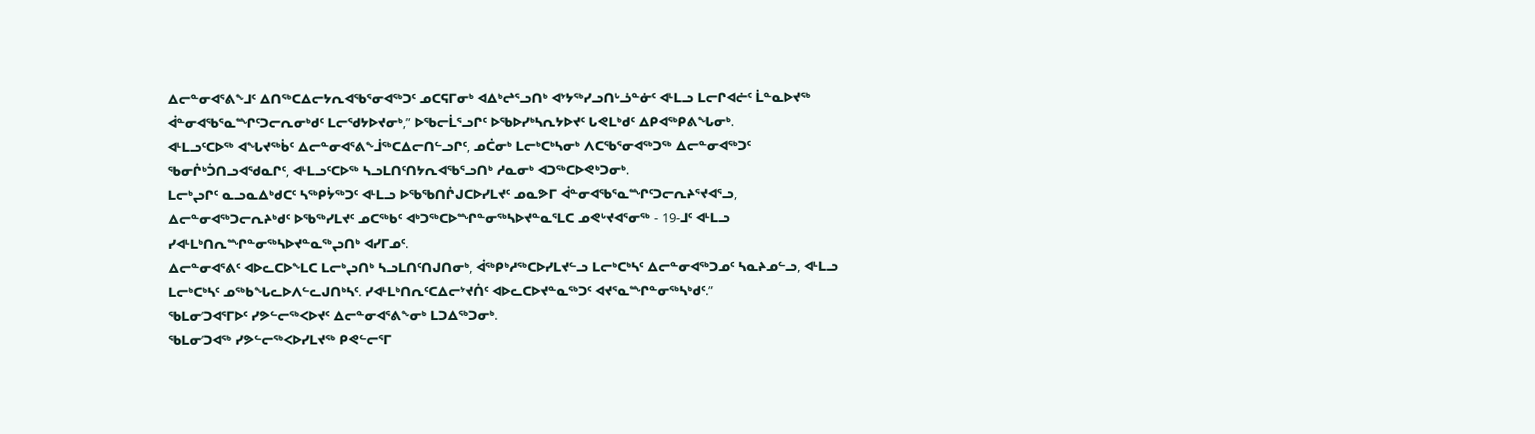ᐃᓕᓐᓂᐊᕐᕕᖕᒧᑦ ᐃᑎᖅᑕᐃᓕᔭᕆᐊᖃᕐᓂᐊᖅᑐᑦ ᓄᑕᕋᒥᓂᒃ ᐊᐃᒃᖠᕐᓗᑎᒃ ᐊᔾᔭᖅᓯᓗᑎᒡᓘᓐᓃᑦ ᐊᒻᒪᓗ ᒪᓕᒋᐊᓖᑦ ᒫᓐᓇᐅᔪᖅ ᐋᓐᓂᐊᖃᕐᓇᙱᑦᑐᓕᕆᓂᒃᑯᑦ ᒪᓕᖁᔭᐅᔪᓂᒃ,” ᐅᖃᓕᒫᕐᓗᒋᑦ ᐅᖃᐅᓯᒃᓴᕆᔭᐅᔪᑦ ᒐᕙᒪᒃᑯᑦ ᐃᑭᐊᖅᑭᕕᖓᓂᒃ.
ᐊᒻᒪᓗᑦᑕᐅᖅ ᐊᖓᔪᖅᑳᑦ ᐃᓕᓐᓂᐊᕐᕕᖕᒨᖅᑕᐃᓕᑎᓪᓗᒋᑦ, ᓄᑖᓂᒃ ᒪᓕᒃᑕᒃᓴᓂᒃ ᐱᑕᖃᕐᓂᐊᖅᑐᖅ ᐃᓕᓐᓂᐊᖅᑐᑦ ᖃᓂᒌᒃᑑᑎᓗᐊᖁᓇᒋᑦ, ᐊᒻᒪᓗᑦᑕᐅᖅ ᓴᓗᒪᑎᑦᑎᔭᕆᐊᖃᕐᓗᑎᒃ ᓱᓇᓂᒃ ᐊᑐᖅᑕᐅᕙᒃᑐᓂᒃ.
ᒪᓕᒃᖢᒋᑦ ᓇᓗᓇᐃᒃᑯᑕᑦ ᓴᖅᑭᔮᖅᑐᑦ ᐊᒻᒪᓗ ᐅᖃᖃᑎᒌᒍᑕᐅᓯᒪᔪᑦ ᓄᓇᕗᒥ ᐋᓐᓂᐊᖃᕐᓇᙱᑦᑐᓕᕆᔨᕐᔪᐊᕐᓗ, ᐃᓕᓐᓂᐊᖅᑐᓕᕆᔨᒃᑯᑦ ᐅᖃᖅᓯᒪᔪᑦ ᓄᑕᖅᑲᑦ ᐊᒃᑐᖅᑕᐅᙱᓐᓂᖅᓴᐅᔪᓐᓇᕐᒪᑕ ᓄᕙᒡᔪᐊᕐᓂᖅ - 19-ᒧᑦ ᐊᒻᒪᓗ ᓯᐊᒻᒪᒃᑎᕆᙱᓐᓂᖅᓴᐅᔪᓐᓇᖅᖢᑎᒃ ᐊᓯᒥᓄᑦ.
ᐃᓕᓐᓂᐊᕐᕕᑦ ᐊᐅᓚᑕᐅᖕᒪᑕ ᒪᓕᒃᖢᑎᒃ ᓴᓗᒪᑎᑦᑎᒍᑎᓂᒃ, ᐋᖅᑭᒃᓱᖅᑕᐅᓯᒪᔪᓪᓗ ᒪᓕᒃᑕᒃᓴᑦ ᐃᓕᓐᓂᐊᖅᑐᓄᑦ ᓴᓇᔨᓄᓪᓗ, ᐊᒻᒪᓗ ᒪᓕᒃᑕᒃᓴᑦ ᓄᖅᑲᖓᓚᐅᐱᓪᓚᒍᑎᒃᓴᑦ. ᓯᐊᒻᒪᒃᑎᕆᑦᑕᐃᓕᔾᔪᑏᑦ ᐊᐅᓚᑕᐅᔪᓐᓇᖅᑐᑦ ᐊᔪᕐᓇᙱᓐᓂᖅᓴᒃᑯᑦ.”
ᖃᒪᓂ’ᑐᐊᕐᒥᐅᑦ ᓯᕗᓪᓕᖅᐸᐅᔪᑦ ᐃᓕᓐᓂᐊᕐᕕᖕᓂᒃ ᒪᑐᐃᖅᑐᓂᒃ.
ᖃᒪᓂ’ᑐᐊᖅ ᓯᕗᓪᓕᖅᐸᐅᓯᒪᔪᖅ ᑭᕙᓪᓕᕐᒥ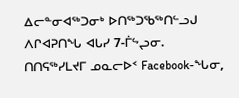ᐃᓕᓐᓂᐊᖅᑐᓂᒃ ᐅᑎᖅᑐᖃᖅᑎᓪᓗᒍ ᐱᒋᐊᕈᑎᖓ ᐊᒐᓯ 7-ᒦᖦᖢᓂ.
ᑎᑎᕋᖅᓯᒪᔪᒥ ᓄᓇᓕᐅᑉ Facebook-ᖓᓂ,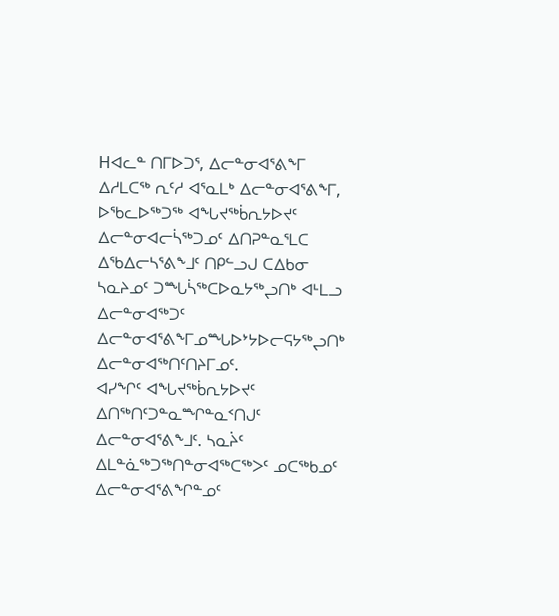Hᐊᓚᓐ ᑎᒥᐅᑐᕐ, ᐃᓕᓐᓂᐊᕐᕕᖕᒥ ᐃᓱᒪᑕᖅ ᕆᑦᓱ ᐊᕐᓇᒪᒃ ᐃᓕᓐᓂᐊᕐᕕᖕᒥ, ᐅᖃᓚᐅᖅᑐᖅ ᐊᖓᔪᖅᑳᕆᔭᐅᔪᑦ ᐃᓕᓐᓂᐊᓕᓵᖅᑐᓄᑦ ᐃᑎᕈᓐᓇᕐᒪᑕ ᐃᖃᐃᓕᓴᕐᕕᖕᒧᑦ ᑎᑭᓪᓗᒍ ᑕᐃᑲᓂ ᓴᓇᔨᓄᑦ ᑐᙵᓵᖅᑕᐅᓇᔭᖅᖢᑎᒃ ᐊᒻᒪᓗ ᐃᓕᓐᓂᐊᖅᑐᑦ ᐃᓕᓐᓂᐊᕐᕕᖕᒥᓄᙵᐅᔾᔭᐅᓕᕋᔭᖅᖢᑎᒃ ᐃᓕᓐᓂᐊᖅᑎᑦᑎᔨᒥᓄᑦ.
ᐊᓯᖏᑦ ᐊᖓᔪᖅᑳᕆᔭᐅᔪᑦ ᐃᑎᖅᑎᑦᑐᓐᓇᙱᓐᓇᑉᑎᒍᑦ ᐃᓕᓐᓂᐊᕐᕕᖕᒧᑦ. ᓴᓇᔩᑦ ᐃᒪᓐᓈᖅᑐᖅᑎᓐᓂᐊᖅᑕᖅᐳᑦ ᓄᑕᖅᑲᓄᑦ ᐃᓕᓐᓂᐊᕐᕕᖏᓐᓄᑦ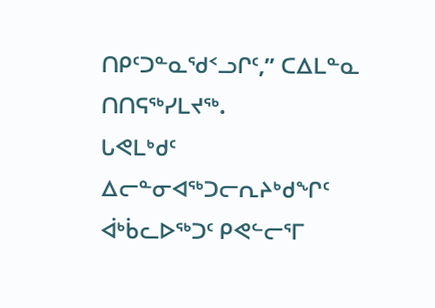ᑎᑭᑦᑐᓐᓇᖁᑉᓗᒋᑦ,” ᑕᐃᒪᓐᓇ ᑎᑎᕋᖅᓯᒪᔪᖅ.
ᒐᕙᒪᒃᑯᑦ ᐃᓕᓐᓂᐊᖅᑐᓕᕆᔨᒃᑯᖏᑦ ᐋᒃᑳᓚᐅᖅᑐᑦ ᑭᕙᓪᓕᕐᒥ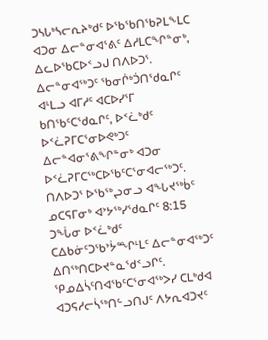ᑐᓴᒐᒃᓴᓕᕆᔨᒃᑯᑦ ᐅᖃᖃᑎᖃᕈᒪᖕᒪᑕ ᐊᑐᓂ ᐃᓕᓐᓂᐊᕐᕕᑦ ᐃᓱᒪᑕᖏᓐᓂᒃ, ᐃᓚᐅᖃᑕᐅᑉᓗᒍ ᑎᐱᐅᑐᕐ.
ᐃᓕᓐᓂᐊᖅᑐᑦ ᖃᓂᒌᒃᑑᑎᖁᓇᒋᑦ ᐊᒻᒪᓗ ᐊᒥᓱᑦ ᐊᑕᐅᓯᕐᒥ ᑲᑎᖃᑦᑕᖁᓇᒋᑦ, ᐅᑉᓛᒃᑯᑦ ᐅᑉᓛᕈᒥᑕᕐᓂᐅᕙᒃᑐᑦ ᐃᓕᓐᐊᓂᕐᕕᖏᓐᓂᒃ ᐊᑐᓂ ᐅᑉᓛᕈᒥᑕᖅᑕᐅᖃᑦᑕᕐᓂᐊᓕᖅᑐᑦ. ᑎᐱᐅᑐᕐ ᐅᖃᖅᖢᓂᓗ ᐊᖓᔪᖅᑳᑦ ᓄᑕᕋᒥᓂᒃ ᐊᔾᔭᖅᓯᖁᓇᒋᑦ 8:15 ᑐᖔᓂ ᐅᑉᓛᒃᑯᑦ ᑕᐃᑲᓃᑦᑐᖃᔾᔮᙱᒻᒪᑦ ᐃᓕᓐᓂᐊᖅᑐᑦ ᐃᑎᖅᑎᑕᐅᔪᓐᓇᖁᑉᓗᒋᑦ.
ᕿᓄᐃᓵᑦᑎᐊᖃᑦᑕᕐᓂᐊᖅᐳᓯ ᑕᒪᒃᑯᐊ ᐊᑐᕋᓱᓕᓵᖅᑎᓪᓗᑎᒍᑦ ᐱᔭᕆᐊᑐᔪᑦ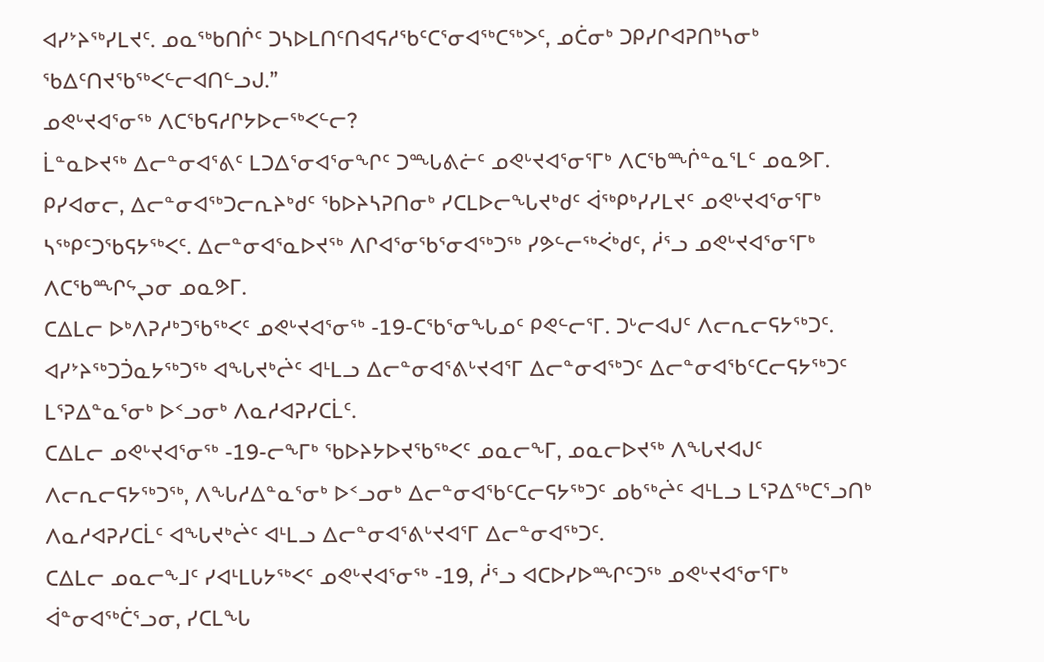ᐊᓯᔾᔨᖅᓯᒪᔪᑦ. ᓄᓇᖅᑲᑎᒌᑦ ᑐᓴᐅᒪᑎᑦᑎᐊᕋᓱᖃᑦᑕᕐᓂᐊᖅᑕᖅᐳᑦ, ᓄᑖᓂᒃ ᑐᑭᓯᒋᐊᕈᑎᒃᓴᓂᒃ ᖃᐃᑦᑎᔪᖃᖅᐸᓪᓕᐊᑎᓪᓗᒍ.”
ᓄᕙᒡᔪᐊᕐᓂᖅ ᐱᑕᖃᕋᓱᒋᔭᐅᓕᖅᐸᓪᓕ?
ᒫᓐᓇᐅᔪᖅ ᐃᓕᓐᓂᐊᕐᕕᑦ ᒪᑐᐃᕐᓂᐊᕐᓂᖏᑦ ᑐᙵᕕᓖᑦ ᓄᕙᒡᔪᐊᕐᓂᕐᒥᒃ ᐱᑕᖃᙲᓐᓇᕐᒪᑦ ᓄᓇᕗᒥ.
ᑭᓯᐊᓂᓕ, ᐃᓕᓐᓂᐊᖅᑐᓕᕆᔨᒃᑯᑦ ᖃᐅᔨᓴᕈᑎᓂᒃ ᓯᑕᒪᐅᓕᖓᔪᒃᑯᑦ ᐋᖅᑭᒃᓯᓯᒪᔪᑦ ᓄᕙᒡᔪᐊᕐᓂᕐᒥᒃ ᓴᖅᑭᑦᑐᖃᕋᔭᖅᐸᑦ. ᐃᓕᓐᓂᐊᕐᓇᐅᔪᖅ ᐱᒋᐊᕐᓂᖃᕐᓂᐊᖅᑐᖅ ᓯᕗᓪᓕᖅᐹᒃᑯᑦ, ᓲᕐᓗ ᓄᕙᒡᔪᐊᕐᓂᕐᒥᒃ ᐱᑕᖃᙱᖦᖢᓂ ᓄᓇᕗᒥ.
ᑕᐃᒪᓕ ᐅᒃᐱᕈᓱᒃᑐᖃᖅᐸᑦ ᓄᕙᒡᔪᐊᕐᓂᖅ -19-ᑕᖃᕐᓂᖓᓄᑦ ᑭᕙᓪᓕᕐᒥ. ᑐᒡᓕᐊᒍᑦ ᐱᓕᕆᓕᕋᔭᖅᑐᑦ. ᐊᓯᔾᔨᖅᑐᑑᓇᔭᖅᑐᖅ ᐊᖓᔪᒃᖡᑦ ᐊᒻᒪᓗ ᐃᓕᓐᓂᐊᕐᕕᒡᔪᐊᕐᒥ ᐃᓕᓐᓂᐊᖅᑐᑦ ᐃᓕᓐᓂᐊᖃᑦᑕᓕᕋᔭᖅᑐᑦ ᒪᕐᕈᐃᓐᓇᕐᓂᒃ ᐅᑉᓗᓂᒃ ᐱᓇᓱᐊᕈᓯᑕᒫᑦ.
ᑕᐃᒪᓕ ᓄᕙᒡᔪᐊᕐᓂᖅ -19-ᓕᖕᒥᒃ ᖃᐅᔨᔭᐅᔪᖃᖅᐸᑦ ᓄᓇᓕᖕᒥ, ᓄᓇᓕᐅᔪᖅ ᐱᖓᔪᐊᒍᑦ ᐱᓕᕆᓕᕋᔭᖅᑐᖅ, ᐱᖓᓱᐃᓐᓇᕐᓂᒃ ᐅᑉᓗᓂᒃ ᐃᓕᓐᓂᐊᖃᑦᑕᓕᕋᔭᖅᑐᑦ ᓄᑲᖅᖡᑦ ᐊᒻᒪᓗ ᒪᕐᕈᐃᖅᑕᕐᓗᑎᒃ ᐱᓇᓱᐊᕈᓯᑕᒫᑦ ᐊᖓᔪᒃᖡᑦ ᐊᒻᒪᓗ ᐃᓕᓐᓂᐊᕐᕕᒡᔪᐊᕐᒥ ᐃᓕᓐᓂᐊᖅᑐᑦ.
ᑕᐃᒪᓕ ᓄᓇᓕᖕᒧᑦ ᓯᐊᒻᒪᒐᔭᖅᐸᑦ ᓄᕙᒡᔪᐊᕐᓂᖅ -19, ᓲᕐᓗ ᐊᑕᐅᓯᐅᙱᑦᑐᖅ ᓄᕙᒡᔪᐊᕐᓂᕐᒥᒃ ᐋᓐᓂᐊᖅᑖᕐᓗᓂ, ᓯᑕᒪᖓ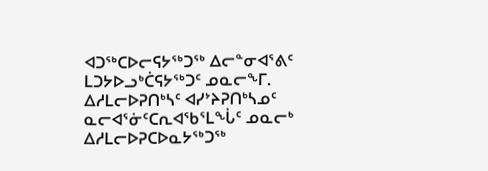ᐊᑐᖅᑕᐅᓕᕋᔭᖅᑐᖅ ᐃᓕᓐᓂᐊᕐᕕᑦ ᒪᑐᔭᐅᓗᒃᑖᕋᔭᖅᑐᑦ ᓄᓇᓕᖕᒥ. ᐃᓱᒪᓕᐅᕈᑎᒃᓴᑦ ᐊᓯᔾᔨᕈᑎᒃᓴᓄᑦ ᓇᓕᐊᕐᓃᑦᑕᕆᐊᖃᕐᒪᖔᑦ ᓄᓇᓕᒃ ᐃᓱᒪᓕᐅᕈᑕᐅᓇᔭᖅᑐᖅ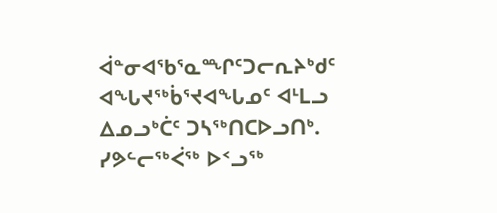ᐋᓐᓂᐊᖃᕐᓇᙱᑦᑐᓕᕆᔨᒃᑯᑦ ᐊᖓᔪᖅᑳᕐᔪᐊᖓᓄᑦ ᐊᒻᒪᓗ ᐃᓄᓗᒃᑖᑦ ᑐᓴᖅᑎᑕᐅᓗᑎᒃ.
ᓯᕗᓪᓕᖅᐹᖅ ᐅᑉᓗᖅ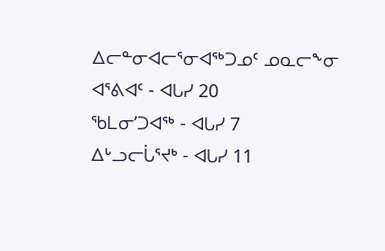ᐃᓕᓐᓂᐊᓕᕐᓂᐊᖅᑐᓄᑦ ᓄᓇᓕᖕᓂ
ᐊᕐᕕᐊᑦ - ᐊᒐᓯ 20
ᖃᒪᓂ’ᑐᐊᖅ - ᐊᒐᓯ 7
ᐃᒡᓗᓕᒑᕐᔪᒃ - ᐊᒐᓯ 11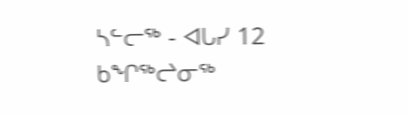ᓴᓪᓕᖅ - ᐊᒐᓯ 12
ᑲᖏᖅᖠᓂᖅ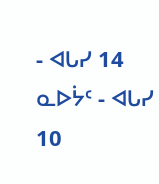- ᐊᒐᓯ 14
ᓇᐅᔮᑦ - ᐊᒐᓯ 10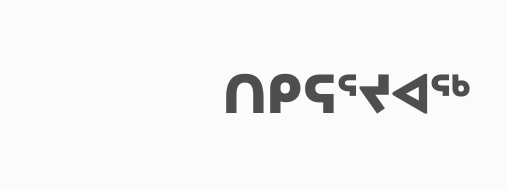ᑎᑭᕋᕐᔪᐊᖅ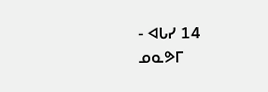- ᐊᒐᓯ 14
ᓄᓇᕗᒥ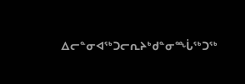ᐃᓕᓐᓂᐊᖅᑐᓕᕆᔨᒃᑯᓐᓂᙶᖅᑐᖅ